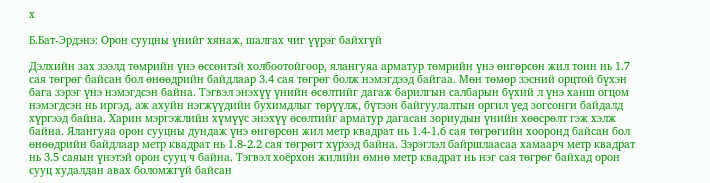x

Б.Бат-Эрдэнэ: Орон сууцны үнийг хянаж, шалгах чиг үүрэг байхгүй

Дэлхийн зах зээлд төмрийн үнэ өссөнтэй холбоотойгоор, ялангуяа арматур төмрийн үнэ өнгөрсөн жил тонн нь 1.7 сая төгрөг байсан бол өнөөдрийн байдлаар 3.4 сая төгрөг болж нэмэгдээд байгаа. Мөн төмөр зэсний орцтой бүхэн бага зэрэг үнэ нэмэгдсэн байна. Тэгвэл энэхүү үнийн өсөлтийг дагаж барилгын салбарын бүхий л үнэ ханш огцом нэмэгдсэн нь иргэд, аж ахуйн нэгжүүдийн бухимдлыг төрүүлж, бүтээн байгуулалтын оргил үед зогсонги байдалд хүргээд байна. Харин мэргэжлийн хүмүүс энэхүү өсөлтийг арматур дагасан зориудын үнийн хөөсрөлт гэж хэлж байна. Ялангуяа орон сууцны дундаж үнэ өнгөрсөн жил метр квадрат нь 1.4-1.6 сая төгрөгийн хооронд байсан бол өнөөдрийн байдлаар метр квадрат нь 1.8-2.2 сая төгрөгт хүрээд байна. Зэрэглэл байршлаасаа хамаарч метр квадрат нь 3.5 саяын үнэтэй орон сууц ч байна. Тэгвэл хоёрхон жилийн өмнө метр квадрат нь нэг сая төгрөг байхад орон сууц худалдан авах боломжгүй байсан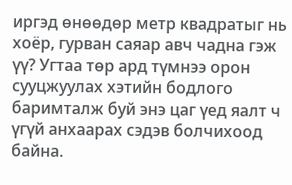иргэд өнөөдөр метр квадратыг нь хоёр, гурван саяар авч чадна гэж үү? Угтаа төр ард түмнээ орон сууцжуулах хэтийн бодлого баримталж буй энэ цаг үед яалт ч үгүй анхаарах сэдэв болчихоод байна.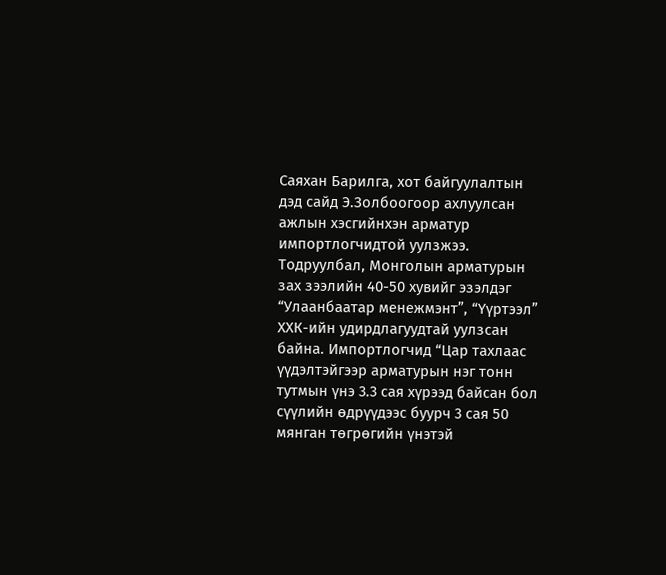Саяхан Барилга, хот байгуулалтын дэд сайд Э.Золбоогоор ахлуулсан ажлын хэсгийнхэн арматур импортлогчидтой уулзжээ. Тодруулбал, Монголын арматурын зах зээлийн 40-50 хувийг эзэлдэг “Улаанбаатар менежмэнт”, “Үүртээл” ХХК-ийн удирдлагуудтай уулзсан байна. Импортлогчид “Цар тахлаас үүдэлтэйгээр арматурын нэг тонн тутмын үнэ 3.3 сая хүрээд байсан бол сүүлийн өдрүүдээс буурч 3 сая 50 мянган төгрөгийн үнэтэй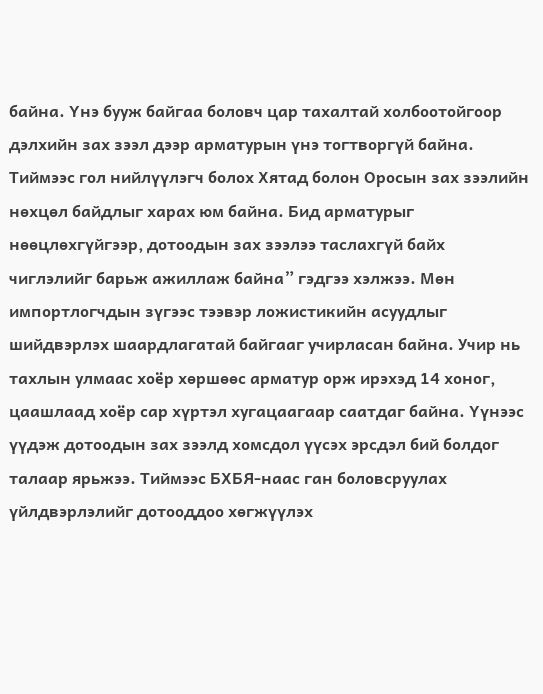байна. Үнэ бууж байгаа боловч цар тахалтай холбоотойгоор дэлхийн зах зээл дээр арматурын үнэ тогтворгүй байна. Тиймээс гол нийлүүлэгч болох Хятад болон Оросын зах зээлийн нөхцөл байдлыг харах юм байна. Бид арматурыг нөөцлөхгүйгээр, дотоодын зах зээлээ таслахгүй байх чиглэлийг барьж ажиллаж байна” гэдгээ хэлжээ. Мөн импортлогчдын зүгээс тээвэр ложистикийн асуудлыг шийдвэрлэх шаардлагатай байгааг учирласан байна. Учир нь тахлын улмаас хоёр хөршөөс арматур орж ирэхэд 14 хоног, цаашлаад хоёр сар хүртэл хугацаагаар саатдаг байна. Үүнээс үүдэж дотоодын зах зээлд хомсдол үүсэх эрсдэл бий болдог талаар ярьжээ. Тиймээс БХБЯ-наас ган боловсруулах үйлдвэрлэлийг дотооддоо хөгжүүлэх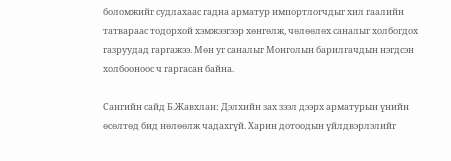боломжийг судлахаас гадна арматур импортлогчдыг хил гаалийн татвараас тодорхой хэмжээгээр хөнгөлж, чөлөөлөх саналыг холбогдох газруудад гаргажээ. Мөн уг саналыг Монголын барилгачдын нэгдсэн холбооноос ч гаргасан байна.

Сангийн сайд Б.Жавхлан: Дэлхийн зах зээл дээрх арматурын үнийн өсөлтөд бид нөлөөлж чадахгүй. Харин дотоодын үйлдвэрлэлийг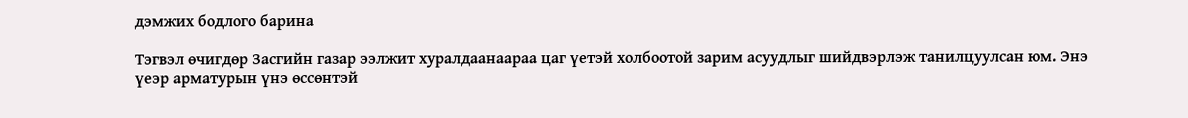дэмжих бодлого барина

Тэгвэл өчигдөр Засгийн газар ээлжит хуралдаанаараа цаг үетэй холбоотой зарим асуудлыг шийдвэрлэж танилцуулсан юм. Энэ үеэр арматурын үнэ өссөнтэй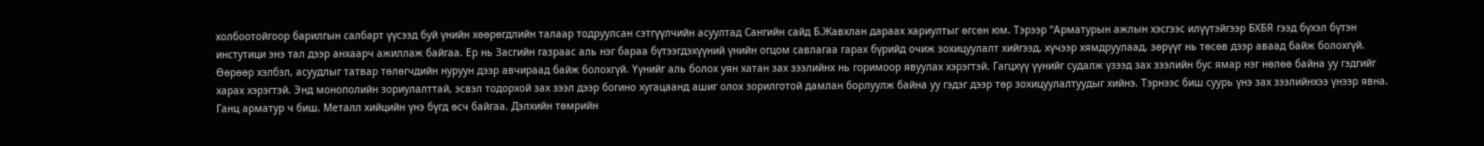холбоотойгоор барилгын салбарт үүсээд буй үнийн хөөрөгдлийн талаар тодруулсан сэтгүүлчийн асуултад Сангийн сайд Б.Жавхлан дараах хариултыг өгсөн юм. Тэрээр “Арматурын ажлын хэсгээс илүүтэйгээр БХБЯ гээд бүхэл бүтэн инстутици энэ тал дээр анхаарч ажиллаж байгаа. Ер нь Засгийн газраас аль нэг бараа бүтээгдэхүүний үнийн огцом савлагаа гарах бүрийд очиж зохицуулалт хийгээд, хүчээр хямдруулаад, зөрүүг нь төсөв дээр аваад байж болохгүй. Өөрөөр хэлбэл, асуудлыг татвар төлөгчдийн нуруун дээр авчираад байж болохгүй. Үүнийг аль болох уян хатан зах зээлийнх нь горимоор явуулах хэрэгтэй. Гагцхүү үүнийг судалж үзээд зах зээлийн бус ямар нэг нөлөө байна уу гэдгийг харах хэрэгтэй. Энд монополийн зориулалттай, эсвэл тодорхой зах зээл дээр богино хугацаанд ашиг олох зорилготой дамлан борлуулж байна уу гэдэг дээр төр зохицуулалтуудыг хийнэ. Тэрнээс биш суурь үнэ зах зээлийнхээ үнээр явна. Ганц арматур ч биш. Металл хийцийн үнэ бүгд өсч байгаа. Дэлхийн төмрийн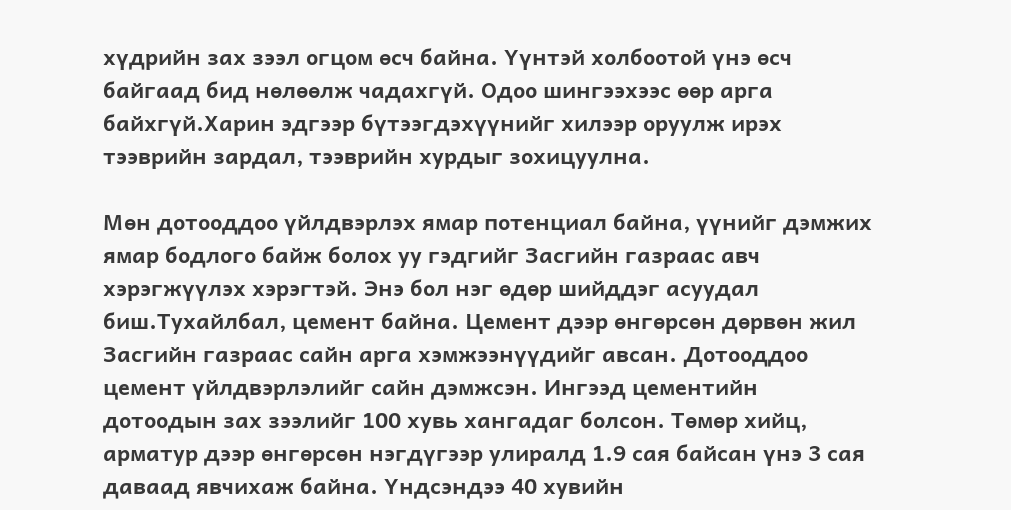хүдрийн зах зээл огцом өсч байна. Үүнтэй холбоотой үнэ өсч байгаад бид нөлөөлж чадахгүй. Одоо шингээхээс өөр арга байхгүй.Харин эдгээр бүтээгдэхүүнийг хилээр оруулж ирэх тээврийн зардал, тээврийн хурдыг зохицуулна.

Мөн дотооддоо үйлдвэрлэх ямар потенциал байна, үүнийг дэмжих ямар бодлого байж болох уу гэдгийг Засгийн газраас авч хэрэгжүүлэх хэрэгтэй. Энэ бол нэг өдөр шийддэг асуудал биш.Тухайлбал, цемент байна. Цемент дээр өнгөрсөн дөрвөн жил Засгийн газраас сайн арга хэмжээнүүдийг авсан. Дотооддоо цемент үйлдвэрлэлийг сайн дэмжсэн. Ингээд цементийн дотоодын зах зээлийг 100 хувь хангадаг болсон. Төмөр хийц, арматур дээр өнгөрсөн нэгдүгээр улиралд 1.9 сая байсан үнэ 3 сая даваад явчихаж байна. Үндсэндээ 40 хувийн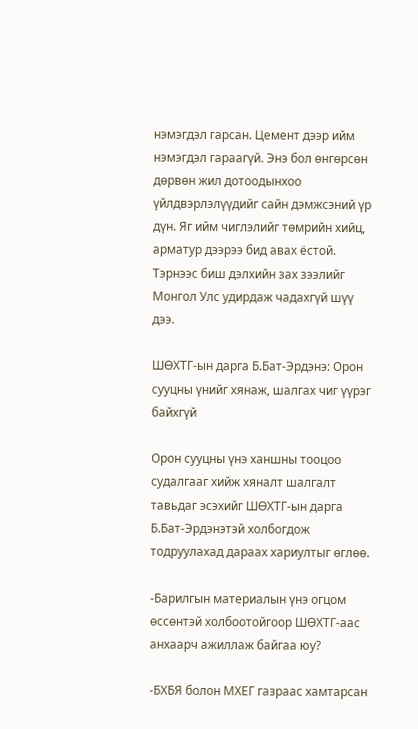нэмэгдэл гарсан. Цемент дээр ийм нэмэгдэл гараагүй. Энэ бол өнгөрсөн дөрвөн жил дотоодынхоо үйлдвэрлэлүүдийг сайн дэмжсэний үр дүн. Яг ийм чиглэлийг төмрийн хийц, арматур дээрээ бид авах ёстой. Тэрнээс биш дэлхийн зах зээлийг Монгол Улс удирдаж чадахгүй шүү дээ.

ШӨХТГ-ын дарга Б.Бат-Эрдэнэ: Орон сууцны үнийг хянаж, шалгах чиг үүрэг байхгүй

Орон сууцны үнэ ханшны тооцоо судалгааг хийж хяналт шалгалт тавьдаг эсэхийг ШӨХТГ-ын дарга Б.Бат-Эрдэнэтэй холбогдож тодруулахад дараах хариултыг өглөө.

-Барилгын материалын үнэ огцом өссөнтэй холбоотойгоор ШӨХТГ-аас анхаарч ажиллаж байгаа юу?

-БХБЯ болон МХЕГ газраас хамтарсан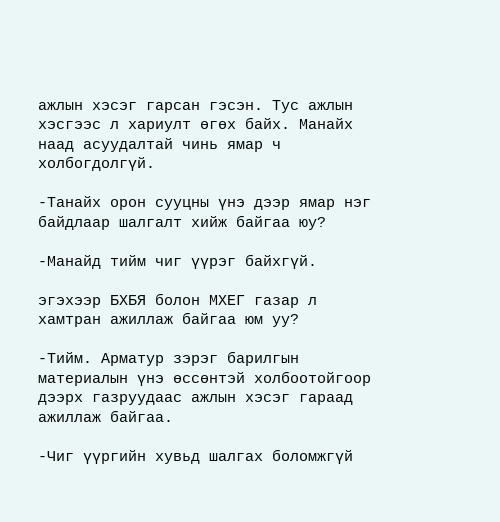ажлын хэсэг гарсан гэсэн. Тус ажлын хэсгээс л хариулт өгөх байх. Манайх наад асуудалтай чинь ямар ч холбогдолгүй.

-Танайх орон сууцны үнэ дээр ямар нэг байдлаар шалгалт хийж байгаа юу?

-Манайд тийм чиг үүрэг байхгүй.

эгэхээр БХБЯ болон МХЕГ газар л хамтран ажиллаж байгаа юм уу?

-Тийм. Арматур зэрэг барилгын материалын үнэ өссөнтэй холбоотойгоор дээрх газруудаас ажлын хэсэг гараад ажиллаж байгаа.

-Чиг үүргийн хувьд шалгах боломжгүй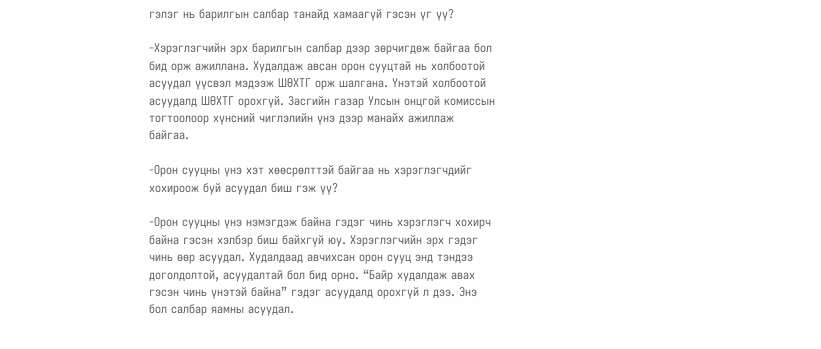гэлэг нь барилгын салбар танайд хамаагүй гэсэн үг үү?

-Хэрэглэгчийн эрх барилгын салбар дээр зөрчигдөж байгаа бол бид орж ажиллана. Худалдаж авсан орон сууцтай нь холбоотой асуудал үүсвэл мэдээж ШӨХТГ орж шалгана. Үнэтэй холбоотой асуудалд ШӨХТГ орохгүй. Засгийн газар Улсын онцгой комиссын тогтоолоор хүнсний чиглэлийн үнэ дээр манайх ажиллаж байгаа.

-Орон сууцны үнэ хэт хөөсрөлттэй байгаа нь хэрэглэгчдийг хохироож буй асуудал биш гэж үү?

-Орон сууцны үнэ нэмэгдэж байна гэдэг чинь хэрэглэгч хохирч байна гэсэн хэлбэр биш байхгүй юу. Хэрэглэгчийн эрх гэдэг чинь өөр асуудал. Худалдаад авчихсан орон сууц энд тэндээ доголдолтой, асуудалтай бол бид орно. “Байр худалдаж авах гэсэн чинь үнэтэй байна” гэдэг асуудалд орохгүй л дээ. Энэ бол салбар яамны асуудал.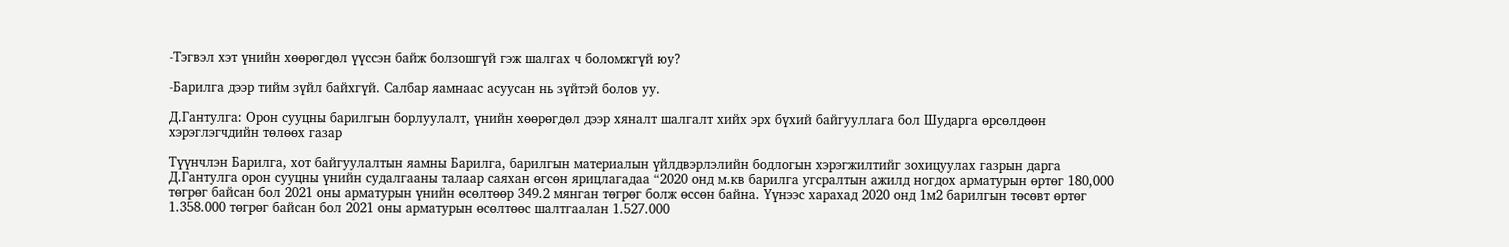-Тэгвэл хэт үнийн хөөрөгдөл үүссэн байж болзошгүй гэж шалгах ч боломжгүй юу?

-Барилга дээр тийм зүйл байхгүй. Салбар яамнаас асуусан нь зүйтэй болов уу.

Д.Гантулга: Орон сууцны барилгын борлуулалт, үнийн хөөрөгдөл дээр хяналт шалгалт хийх эрх бүхий байгууллага бол Шударга өрсөлдөөн хэрэглэгчдийн төлөөх газар

Түүнчлэн Барилга, хот байгуулалтын яамны Барилга, барилгын материалын үйлдвэрлэлийн бодлогын хэрэгжилтийг зохицуулах газрын дарга Д.Гантулга орон сууцны үнийн судалгааны талаар саяхан өгсөн ярицлагадаа “2020 онд м.кв барилга угсралтын ажилд ногдох арматурын өртөг 180,000 төгрөг байсан бол 2021 оны арматурын үнийн өсөлтөөр 349.2 мянган төгрөг болж өссөн байна. Үүнээс харахад 2020 онд 1м2 барилгын төсөвт өртөг 1.358.000 төгрөг байсан бол 2021 оны арматурын өсөлтөөс шалтгаалан 1.527.000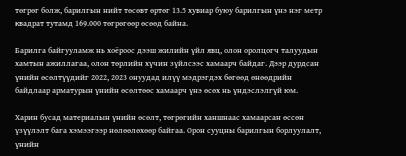төгрөг болж, барилгын нийт төсөвт өртөг 13.5 хувиар буюу барилгын үнэ нэг метр квадрат тутамд 169.000 төгрөгөөр өсөөд байна.

Барилга байгууламж нь хоёроос дээш жилийн үйл явц, олон оролцогч талуудын хамтын ажиллагаа, олон төрлийн хүчин зүйлсээс хамаарч байдаг. Дээр дурдсан үнийн өсөлтүүдийг 2022, 2023 онуудад илүү мэдрэгдэх бөгөөд өнөөдрийн байдлаар арматурын үнийн өсөлтөөс хамаарч үнэ өсөх нь үндэслэлгүй юм.

Харин бусад материалын үнийн өсөлт, төгрөгийн ханшнаас хамаарсан өссөн үзүүлэлт бага хэмээгээр нөлөөлөхөөр байгаа. Орон сууцны барилгын борлуулалт, үнийн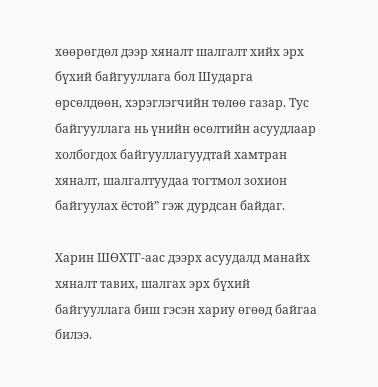хөөрөгдөл дээр хяналт шалгалт хийх эрх бүхий байгууллага бол Шударга өрсөлдөөн, хэрэглэгчийн төлөө газар. Тус байгууллага нь үнийн өсөлтийн асуудлаар холбогдох байгууллагуудтай хамтран хяналт, шалгалтуудаа тогтмол зохион байгуулах ёстой” гэж дурдсан байдаг.

Харин ШӨХТГ-аас дээрх асуудалд манайх хяналт тавих, шалгах эрх бүхий байгууллага биш гэсэн хариу өгөөд байгаа билээ.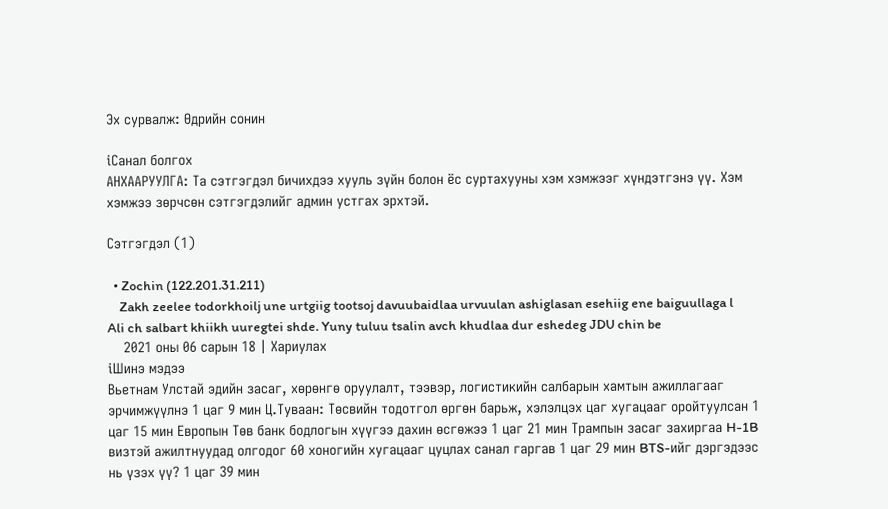Эх сурвалж: Өдрийн сонин

iСанал болгох
АНХААРУУЛГА: Та сэтгэгдэл бичихдээ хууль зүйн болон ёс суртахууны хэм хэмжээг хүндэтгэнэ үү. Хэм хэмжээ зөрчсөн сэтгэгдэлийг админ устгах эрхтэй.

Сэтгэгдэл (1)

  • Zochin (122.201.31.211)
    Zakh zeelee todorkhoilj une urtgiig tootsoj davuubaidlaa urvuulan ashiglasan esehiig ene baiguullaga l Ali ch salbart khiikh uuregtei shde. Yuny tuluu tsalin avch khudlaa dur eshedeg JDU chin be
    2021 оны 06 сарын 18 | Хариулах
iШинэ мэдээ
Вьетнам Улстай эдийн засаг, хөрөнгө оруулалт, тээвэр, логистикийн салбарын хамтын ажиллагааг эрчимжүүлнэ 1 цаг 9 мин Ц.Туваан: Төсвийн тодотгол өргөн барьж, хэлэлцэх цаг хугацааг оройтуулсан 1 цаг 15 мин Европын Төв банк бодлогын хүүгээ дахин өсгөжээ 1 цаг 21 мин Трампын засаг захиргаа H-1B визтэй ажилтнуудад олгодог 60 хоногийн хугацааг цуцлах санал гаргав 1 цаг 29 мин BTS-ийг дэргэдээс нь үзэх үү? 1 цаг 39 мин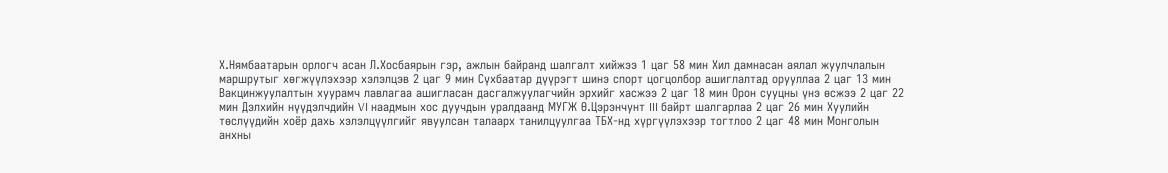Х.Нямбаатарын орлогч асан Л.Хосбаярын гэр, ажлын байранд шалгалт хийжээ 1 цаг 58 мин Хил дамнасан аялал жуулчлалын маршрутыг хөгжүүлэхээр хэлэлцэв 2 цаг 9 мин Сүхбаатар дүүрэгт шинэ спорт цогцолбор ашиглалтад орууллаа 2 цаг 13 мин Вакцинжуулалтын хуурамч лавлагаа ашигласан дасгалжуулагчийн эрхийг хасжээ 2 цаг 18 мин Орон сууцны үнэ өсжээ 2 цаг 22 мин Дэлхийн нүүдэлчдийн VI наадмын хос дуучдын уралдаанд МУГЖ Ө.Цэрэнчунт III байрт шалгарлаа 2 цаг 26 мин Хуулийн төслүүдийн хоёр дахь хэлэлцүүлгийг явуулсан талаарх танилцуулгаа ТБХ-нд хүргүүлэхээр тогтлоо 2 цаг 48 мин Монголын анхны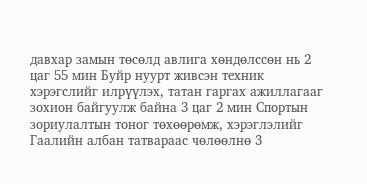давхар замын төсөлд авлига хөндөлссөн нь 2 цаг 55 мин Буйр нуурт живсэн техник хэрэгслийг илрүүлэх, татан гаргах ажиллагааг зохион байгуулж байна 3 цаг 2 мин Спортын зориулалтын тоног төхөөрөмж, хэрэглэлийг Гаалийн албан татвараас чөлөөлнө 3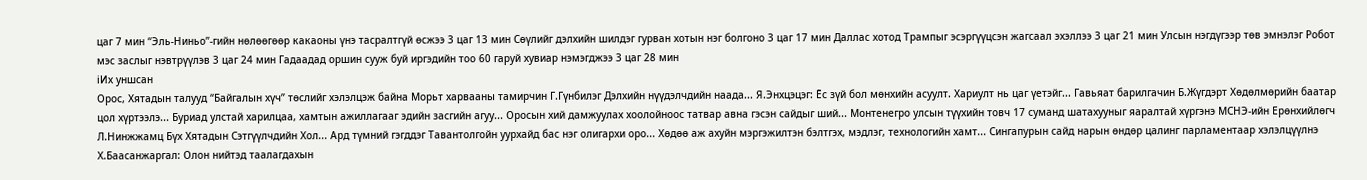цаг 7 мин “Эль-Ниньо”-гийн нөлөөгөөр какаоны үнэ тасралтгүй өсжээ 3 цаг 13 мин Сөүлийг дэлхийн шилдэг гурван хотын нэг болгоно 3 цаг 17 мин Даллас хотод Трампыг эсэргүүцсэн жагсаал эхэллээ 3 цаг 21 мин Улсын нэгдүгээр төв эмнэлэг Робот мэс заслыг нэвтрүүлэв 3 цаг 24 мин Гадаадад оршин сууж буй иргэдийн тоо 60 гаруй хувиар нэмэгджээ 3 цаг 28 мин
iИх уншсан
Орос, Хятадын талууд “Байгалын хүч” төслийг хэлэлцэж байна Морьт харвааны тамирчин Г.Гүнбилэг Дэлхийн нүүдэлчдийн наада... Я.Энхцэцэг: Ёс зүй бол мөнхийн асуулт. Хариулт нь цаг үетэйг... Гавьяат барилгачин Б.Жүгдэрт Хөдөлмөрийн баатар цол хүртээлэ... Буриад улстай харилцаа, хамтын ажиллагааг эдийн засгийн агуу... Оросын хий дамжуулах хоолойноос татвар авна гэсэн сайдыг ший... Монтенегро улсын түүхийн товч 17 суманд шатахууныг яаралтай хүргэнэ МСНЭ-ийн Ерөнхийлөгч Л.Нинжжамц Бүх Хятадын Сэтгүүлчдийн Хол... Ард түмний гэгддэг Тавантолгойн уурхайд бас нэг олигархи оро... Хөдөө аж ахуйн мэргэжилтэн бэлтгэх, мэдлэг, технологийн хамт... Сингапурын сайд нарын өндөр цалинг парламентаар хэлэлцүүлнэ Х.Баасанжаргал: Олон нийтэд таалагдахын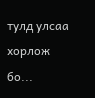тулд улсаа хорлож бо...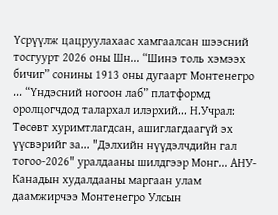Үсрүүлж цацруулахаас хамгаалсан шээсний тосгуурт 2026 оны Шн... “Шинэ толь хэмээх бичиг” сонины 1913 оны дугаарт Монтенегро ... “Үндэсний ногоон лаб” платформд оролцогчдод талархал илэрхий... Н.Учрал: Төсөвт хуримтлагдсан, ашиглагдаагүй эх үүсвэрийг за... "Дэлхийн нүүдэлчдийн гал тогоо-2026" уралдааны шилдгээр Монг... АНУ-Канадын худалдааны маргаан улам даамжирчээ Монтенегро Улсын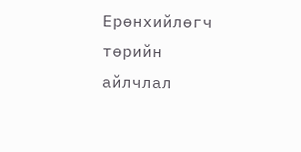Ерөнхийлөгч төрийн айлчлал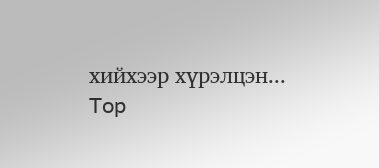хийхээр хүрэлцэн...
Top